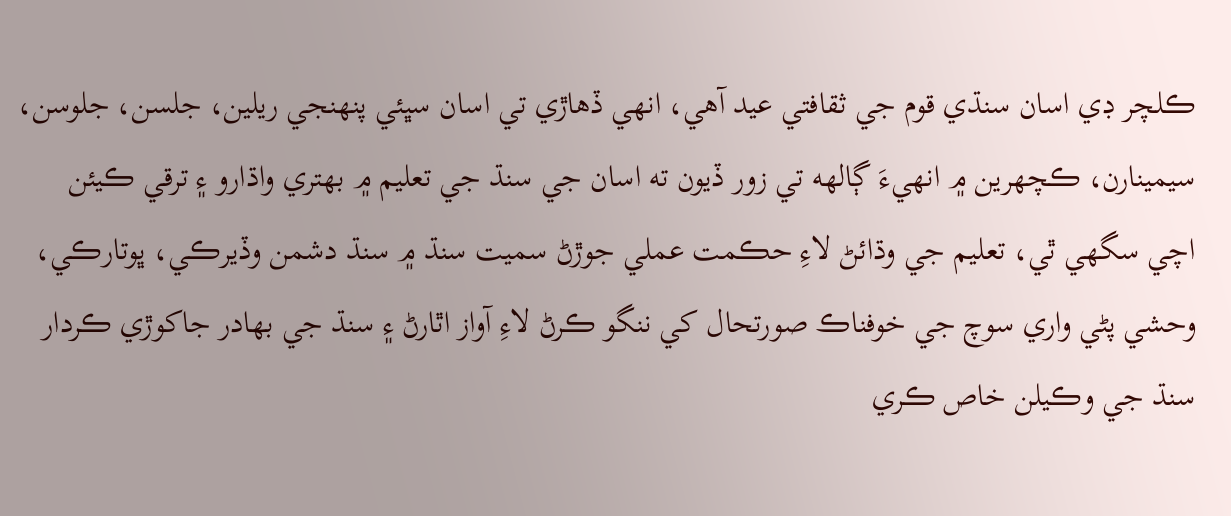ڪلچر ڊي اسان سنڌي قوم جي ثقافتي عيد آهي، انهي ڏهاڙي تي اسان سڀئي پنهنجي ريلين، جلسن، جلوسن، سيمينارن، ڪچهرين ۾ انهيءَ ڳالهه تي زور ڏيون ته اسان جي سنڌ جي تعليم ۾ بهتري واڌارو ۽ ترقي ڪيئن اچي سگهي ٿي، تعليم جي وڌائڻ لاءِ حڪمت عملي جوڙڻ سميت سنڌ ۾ سنڌ دشمن وڏيرڪي، ڀوتارڪي، وحشي پڻي واري سوچ جي خوفناڪ صورتحال کي ننگو ڪرڻ لاءِ آواز اٿارڻ ۽ سنڌ جي بهادر جاکوڙي ڪردار سنڌ جي وڪيلن خاص ڪري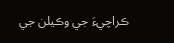ڪراچيءَ جي وڪيلن جي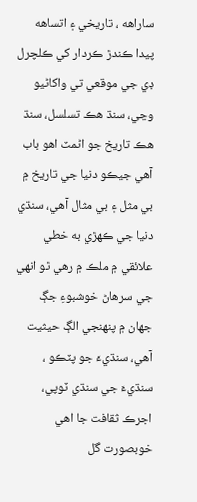ساراهه ، تاريخي ۽ اتساهه پيدا ڪندڙ ڪردار کي ڪلچرل ڊي جي موقعي تي واکاڻيو وڃي، سنڌ هڪ تسلسل، سنڌ هڪ تاريخ جو اڻمٽ اهو باب آهي جيڪو دنيا جي تاريخ ۾ بي مثل ۽ بي مثال آهي، سنڌي دنيا جي ڪهڙي به خطي علائقي ۾ ملڪ ۾ رهي ٿو انهي جي سرهاڻ خوشبوءِ جڳ جهان ۾ پنهنجي الڳ حيثيت آهي، سنڌيءَ جو پٽڪو ، سنڌيءَ جي سنڌي ٽوپي، اجرڪ ثقافت جا اهي خوبصورت گل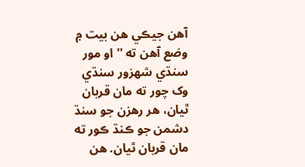آهن جيڪي هن بيت ۾ وضع آهن ته '' او مور سنڌي شهزور سنڌي وک چور ته مان قربان ٿيان، هر رهزن جو سنڌ دشمن جو ڪنڌ ڪور ته مان قربان ٿيان. هن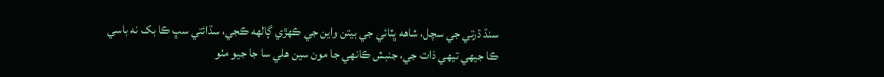سنڌ ڌرتي جي سچل، شاهه ڀٽائي جي بيتن واين جي ڪهڙي ڳالهه ڪجي، سڌائتي سڀ ڪا بک نه باسي ڪا جيهي تيهي ذات جي، جنبش ڪانهي جا مون سين هلي سا جا جيو مٺو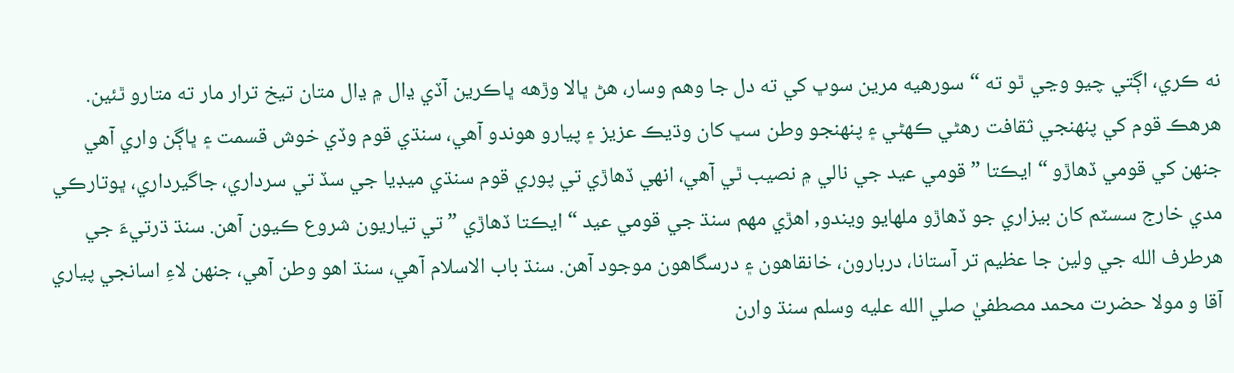نه ڪري، اڳتي چيو وڃي ٿو ته “ سورهيه مرين سوڀ کي ته دل جا وهم وسار، هڻ ڀالا وڙهه ڀاڪرين آڏي ڍال ۾ ڍال متان تيخ ترار مار ته متارو ٿئين. هرهڪ قوم کي پنهنجي ثقافت رهڻي ڪهڻي ۽ پنهنجو وطن سڀ کان وڌيڪ عزيز ۽ پيارو هوندو آهي، سنڌي قوم وڏي خوش قسمت ۽ ڀاڳن واري آهي جنهن کي قومي ڏهاڙو “ ايڪتا ” قومي عيد جي نالي ۾ نصيب ٿي آهي، انهي ڏهاڙي تي پوري قوم سنڌي ميڊيا جي سڏ تي سرداري، جاگيرداري، ڀوتارڪي مدي خارج سسٽم کان بيزاري جو ڏهاڙو ملهايو ويندو, اهڙي مهم سنڌ جي قومي عيد “ ايڪتا ڏهاڙي ” تي تياريون شروع ڪيون آهن. سنڌ ڌرتيءَ جي هرطرف الله جي ولين جا عظيم تر آستانا، دربارون، خانقاهون ۽ درسگاهون موجود آهن. سنڌ باب الاسلام آهي، سنڌ اهو وطن آهي، جنهن لاءِ اسانجي پياري آقا و مولا حضرت محمد مصطفيٰ صلي الله عليه وسلم سنڌ وارن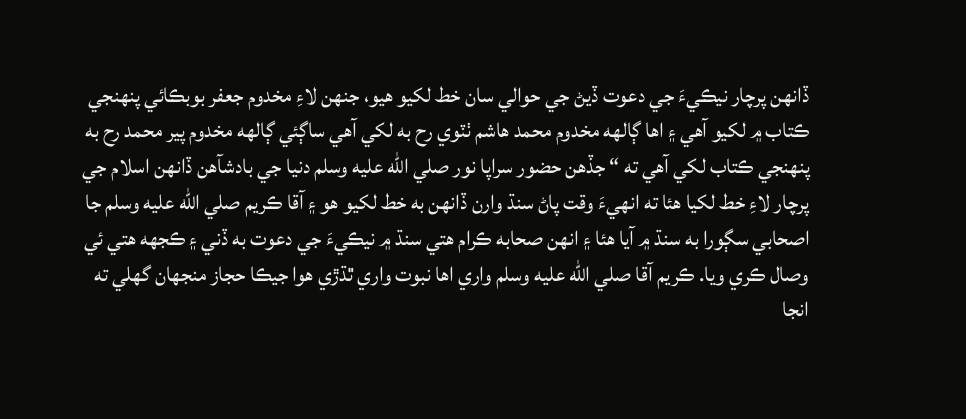ڏانهن پرچار نيڪيءَ جي دعوت ڏيڻ جي حوالي سان خط لکيو هيو، جنهن لاءِ مخدوم جعفر بوبڪائي پنهنجي ڪتاب ۾ لکيو آهي ۽ اها ڳالهه مخدوم محمد هاشم ٺٽوي رح به لکي آهي ساڳئي ڳالهه مخدوم پير محمد رح به پنهنجي ڪتاب لکي آهي ته “ جڏهن حضور سراپا نور صلي الله عليه وسلم دنيا جي بادشآهن ڏانهن اسلام جي پرچار لاءِ خط لکيا هئا ته انهيءَ وقت پاڻ سنڌ وارن ڏانهن به خط لکيو هو ۽ آقا ڪريم صلي الله عليه وسلم جا اصحابي سڳورا به سنڌ ۾ آيا هئا ۽ انهن صحابه ڪرام هتي سنڌ ۾ نيڪيءَ جي دعوت به ڏني ۽ ڪجهه هتي ئي وصال ڪري ويا. ڪريم آقا صلي الله عليه وسلم واري اها نبوت واري ٿڌڙي هوا جيڪا حجاز منجهان گهلي ته انجا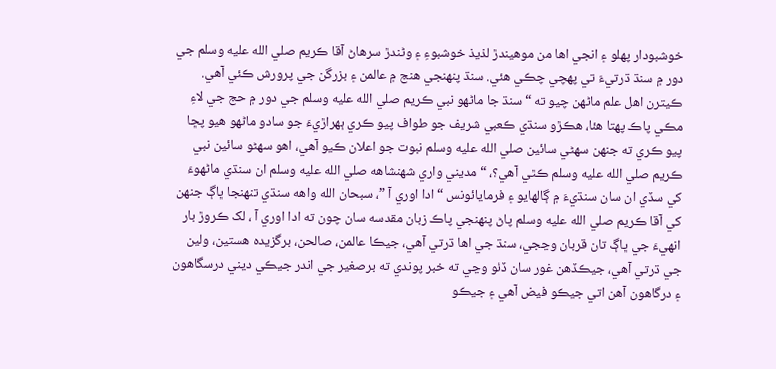خوشبودار پهلو ۽ انجي اها من موهيندڙ لذيذ خوشبوءِ ۽ وڻندڙ سرهاڻ آقا ڪريم صلي الله عليه وسلم جي دور ۾ سنڌ ڌرتيءَ تي پهچي چڪي هئي. سنڌ پنهنجي هنج ۾ عالمن ۽ بزرگن جي پرورش ڪئي آهي. ڪيترن اهل علم ماڻهن چيو ته “ سنڌ جا ماڻهو نبي ڪريم صلي الله عليه وسلم جي دور ۾ حج جي لاءِ مڪي پاڪ پهتا هئا، هڪڙو سنڌي ڪعبي شريف جو طواف پيو ڪري ٻهراڙيءَ جو سادو ماڻهو هيو پڇا پيو ڪري ته جنهن سهڻي سائين صلي الله عليه وسلم نبوت جو اعلان ڪيو آهي، اهو سهڻو سائين نبي ڪريم صلي الله عليه وسلم ڪٿي آهي؟، “ مديني واري شهنشاهه صلي الله عليه وسلم ان سنڌي ماڻهوءَ کي سڏي ان سان سنڌيءَ ۾ ڳالهايو ۽ فرمايائونس “ ادا اوري آ ”، سبحان الله واهه سنڌي تنهنجا ڀاڳ جنهن کي آقا ڪريم صلي الله عليه وسلم پاڻ پنهنجي پاڪ زبان مقدسه سان چون ته ادا اوري آ ، لک ڪروڙ بار انهيءَ جي ڀاڳ تان قربان وڃجي، سنڌ جي اها ڌرتي آهي، جيڪا عالمن، صالحن، برگزيده هستين، ولين جي ڌرتي آهي، جيڪڏهن غور سان ڏٺو وڃي ته خبر پوندي ته برصغير جي اندر جيڪي ديني درسگاهون ۽ درگاهون آهن اتي جيڪو فيض آهي ۽ جيڪو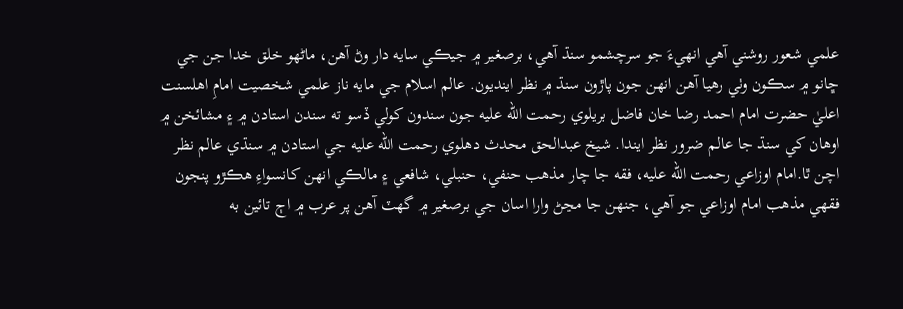علمي شعور روشني آهي انهيءَ جو سرچشمو سنڌ آهي، برصغير ۾ جيڪي سايه دار وڻ آهن، ماڻهو خلق خدا جن جي ڇانو ۾ سڪون وٺي رهيا آهن انهن جون پاڙون سنڌ ۾ نظر اينديون. عالم اسلام جي مايه ناز علمي شخصيت امامِ اهلسنت اعليٰ حضرت امام احمد رضا خان فاضل بريلوي رحمت الله عليه جون سندون کولي ڏسو ته سندن استادن ۾ ۽ مشائخن ۾ اوهان کي سنڌ جا عالم ضرور نظر ايندا. شيخ عبدالحق محدث دهلوي رحمت الله عليه جي استادن ۾ سنڌي عالم نظر اچن ٿا.امام اوزاعي رحمت الله عليه، فقه جا چار مذهب حنفي، حنبلي، شافعي ۽ مالڪي انهن کانسواءِ هڪڙو پنجون فقهي مذهب امام اوزاعي جو آهي، جنهن جا مڃڻ وارا اسان جي برصغير ۾ گهٽ آهن پر عرب ۾ اڄ تائين به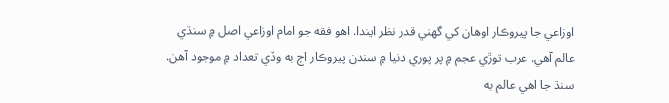اوزاعي جا پيروڪار اوهان کي گهني قدر نظر ايندا. اهو فقه جو امام اوزاعي اصل ۾ سنڌي عالم آهي. عرب توڙي عجم ۾ پر پوري دنيا ۾ سندن پيروڪار اڄ به وڏي تعداد ۾ موجود آهن. سنڌ جا اهي عالم به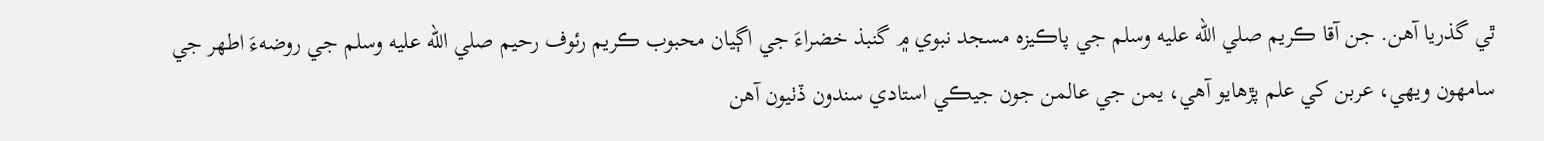ٿي گذريا آهن. جن آقا ڪريم صلي الله عليه وسلم جي پاڪيزه مسجد نبوي ۾ گنبذ خضراءَ جي اڳيان محبوب ڪريم رئوف رحيم صلي الله عليه وسلم جي روضهءَ اطهر جي سامهون ويهي، عربن کي علم پڙهايو آهي، يمن جي عالمن جون جيڪي استادي سندون ڏٺيون آهن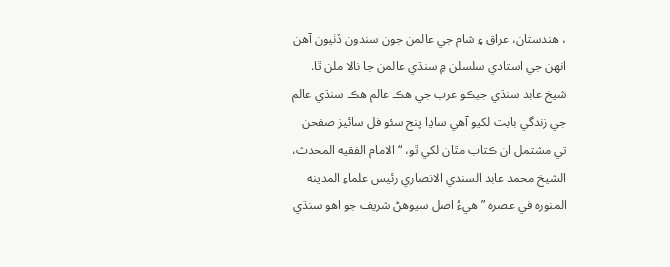، هندستان، عراق ۽ شام جي عالمن جون سندون ڏٺيون آهن انهن جي استادي سلسلن ۾ سنڌي عالمن جا نالا ملن ٿا. شيخ عابد سنڌي جيڪو عرب جي هڪ عالم هڪ سنڌي عالم جي زندگي بابت لکيو آهي ساڍا پنج سئو فل سائيز صفحن تي مشتمل ان ڪتاب مٿان لکي ٿو، “ الامام الفقيه المحدث، الشيخ محمد عابد السندي الانصاري رئيس علماءِ المدينه المنوره في عصره ” هيءُ اصل سيوهڻ شريف جو اهو سنڌي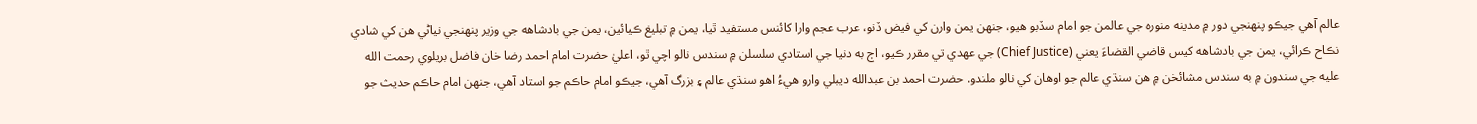عالم آهي جيڪو پنهنجي دور ۾ مدينه منوره جي عالمن جو امام سڏبو هيو، جنهن يمن وارن کي فيض ڏنو، عرب عجم وارا کائنس مستفيد ٿيا، يمن ۾ تبليغ ڪيائين، يمن جي بادشاهه جي وزير پنهنجي نياڻي هن کي شادي نڪاح ڪرائي، يمن جي بادشاهه کيس قاضي القضاءَ يعني (Chief Justice) جي عهدي تي مقرر ڪيو، اڄ به دنيا جي استادي سلسلن ۾ سندس نالو اچي ٿو، اعليٰ حضرت امام احمد رضا خان فاضل بريلوي رحمت الله عليه جي سندون ۾ به سندس مشائخن ۾ هن سنڌي عالم جو اوهان کي نالو ملندو. حضرت احمد بن عبدالله ديبلي وارو هيءُ اهو سنڌي عالم ۽ بزرگ آهي، جيڪو امام حاڪم جو استاد آهي، جنهن امام حاڪم حديث جو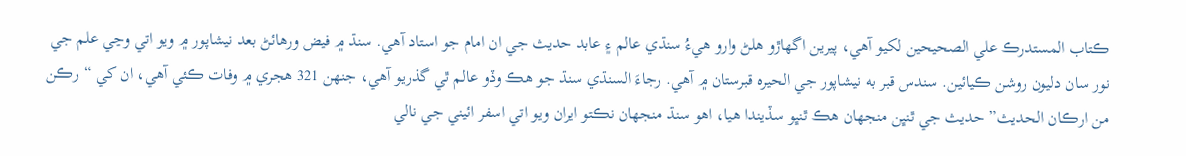ڪتاب المستدرڪ علي الصحيحين لکيو آهي، پيرين اگهاڙو هلڻ وارو هيءُ سنڌي عالم ۽ عابد حديث جي ان امام جو استاد آهي. سنڌ ۾ فيض ورهائڻ بعد نيشاپور ۾ ويو اتي وڃي علم جي نور سان دليون روشن ڪيائين. سندس قبر به نيشاپور جي الحيره قبرستان ۾ آهي. رجاءَ السنڌي سنڌ جو هڪ وڏو عالم ٿي گذريو آهي، جنهن 321 هجري ۾ وفات ڪئي آهي، ان کي “ رڪن من ارڪان الحديث” حديث جي ٿنڀن منجهان هڪ ٿنڀو سڏيندا هيا، اهو سنڌ منجهان نڪتو ايران ويو اتي اسفر ائيني جي نالي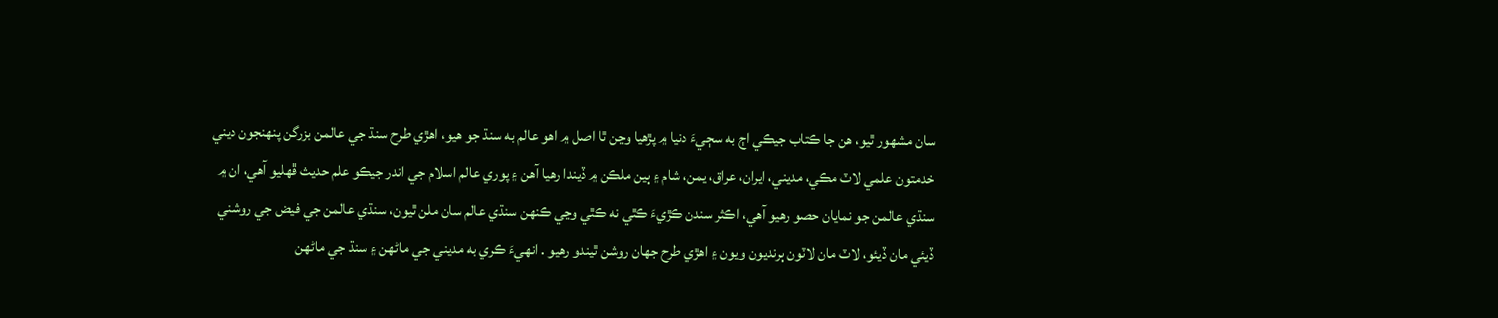سان مشهور ٿيو، هن جا ڪتاب جيڪي اڄ به سڄيءَ دنيا ۾ پڙهيا وڃن ٿا اصل ۾ اهو عالم به سنڌ جو هيو، اهڙي طرح سنڌ جي عالمن بزرگن پنهنجون ديني خدمتون علمي لاٽ مڪي، مديني، ايران، عراق، يمن، شام ۽ ٻين ملڪن ۾ ڏيندا رهيا آهن ۽ پوري عالم اسلام جي اندر جيڪو علم حديث ڦهليو آهي، ان ۾ سنڌي عالمن جو نمايان حصو رهيو آهي، اڪثر سندن ڪڙيءَ ڪٿي نه ڪٿي وڃي ڪنهن سنڌي عالم سان ملن ٿيون، سنڌي عالمن جي فيض جي روشني ڏيئي مان ڏيئو، لاٽ مان لاٽون ٻرنديون ويون ۽ اهڙي طرح جهان روشن ٿيندو رهيو . انهيءَ ڪري به مديني جي ماڻهن ۽ سنڌ جي ماڻهن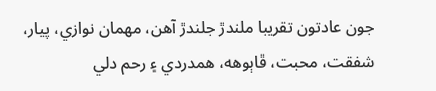جون عادتون تقريبا ملندڙ جلندڙ آهن، مهمان نوازي، پيار، شفقت، محبت، ڦاٻوهه، همدردي ۽ رحم دلي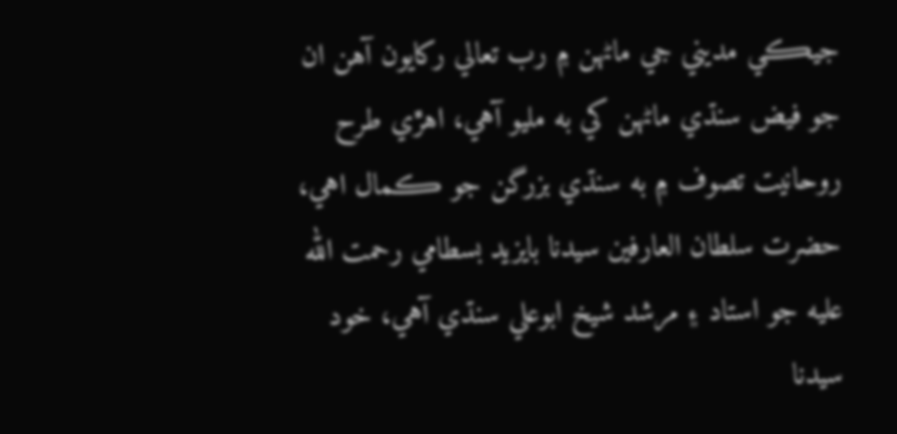جيڪي مديني جي ماڻهن ۾ رب تعالي رکايون آهن ان جو فيض سنڌي ماڻهن کي به مليو آهي، اهڙي طرح روحانيت تصوف ۾ به سنڌي بزرگن جو ڪمال اهي، حضرت سلطان العارفين سيدنا بايزيد بسطامي رحمت الله عليه جو استاد ۽ مرشد شيخ ابوعلي سنڌي آهي، خود سيدنا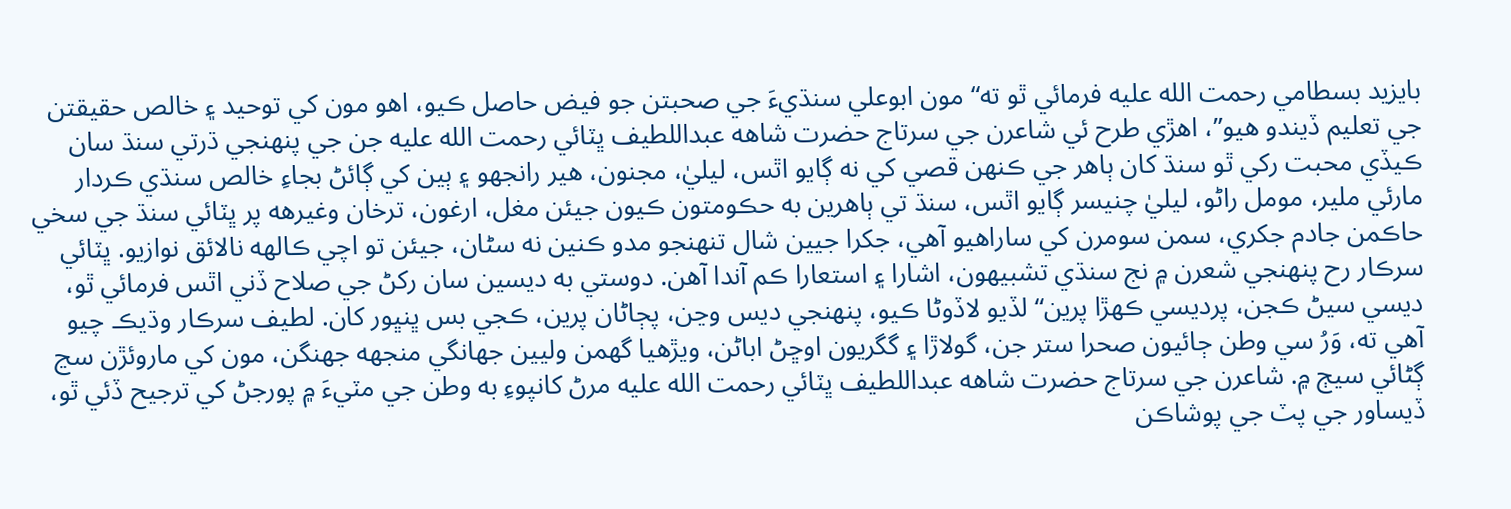بايزيد بسطامي رحمت الله عليه فرمائي ٿو ته“ مون ابوعلي سنڌيءَ جي صحبتن جو فيض حاصل ڪيو، اهو مون کي توحيد ۽ خالص حقيقتن جي تعليم ڏيندو هيو”، اهڙي طرح ئي شاعرن جي سرتاج حضرت شاهه عبداللطيف ڀٽائي رحمت الله عليه جن جي پنهنجي ڌرتي سنڌ سان ڪيڏي محبت رکي ٿو سنڌ کان ٻاهر جي ڪنهن قصي کي نه ڳايو اٿس، ليليٰ، مجنون، هير رانجهو ۽ ٻين کي ڳائڻ بجاءِ خالص سنڌي ڪردار مارئي ملير، مومل راڻو، ليليٰ چنيسر ڳايو اٿس، سنڌ تي ٻاهرين به حڪومتون ڪيون جيئن مغل، ارغون، ترخان وغيرهه پر ڀٽائي سنڌ جي سخي حاڪمن جادم جکري، سمن سومرن کي ساراهيو آهي، جکرا جيين شال تنهنجو مدو ڪنين نه سڻان، جيئن تو اچي ڪالهه نالائق نوازيو. ڀٽائي سرڪار رح پنهنجي شعرن ۾ نج سنڌي تشبيهون، اشارا ۽ استعارا ڪم آندا آهن. دوستي به ديسين سان رکڻ جي صلاح ڏني اٿس فرمائي ٿو، ديسي سيڻ ڪجن، پرديسي ڪهڙا پرين“ لڏيو لاڏوڻا ڪيو، پنهنجي ديس وڃن، پڄاڻان پرين، ڪجي بس ڀنڀور کان. لطيف سرڪار وڌيڪ چيو آهي ته، وَرُ سي وطن ڄائيون صحرا ستر جن، گولاڙا ۽ گگريون اوڇڻ اباڻن، ويڙهيا گهمن وليين جهانگي منجهه جهنگن، مون کي ماروئڙن سڃ ڳڻائي سيڄ ۾. شاعرن جي سرتاج حضرت شاهه عبداللطيف ڀٽائي رحمت الله عليه مرڻ کانپوءِ به وطن جي مٽيءَ ۾ پورجڻ کي ترجيح ڏئي ٿو، ڏيساور جي پٽ جي پوشاڪن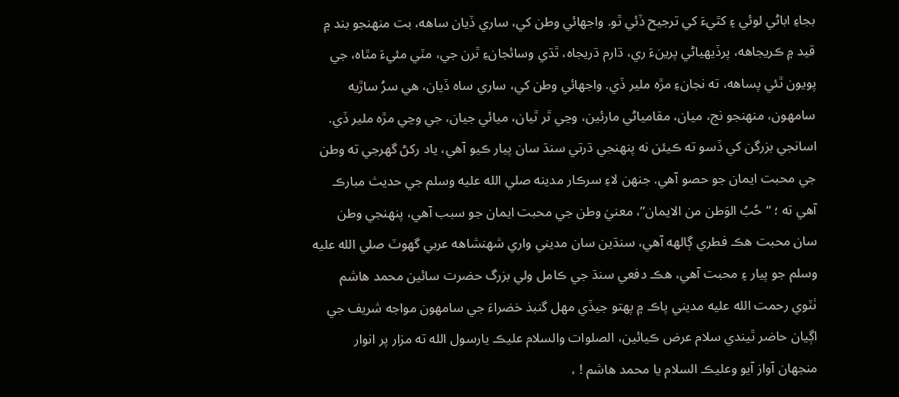بجاءِ اباڻي لوئي ۽ کٿيءَ کي ترجيح ڏئي ٿو. واجهائي وطن کي، ساري ڏيان ساهه، بت منهنجو بند ۾ قيد ۾ ڪريجاهه، پرڏيهياڻي پرينءَ ري، ڌارم ڌريجاه، ٿڌي وسائجانءِ ٿرن جي، مٽي مئيءَ مٿاه، جي پويون ٿئي پساهه، ته نجانءِ مڙه ملير ڏي. واجهائي وطن کي، ساري ساه ڏيان، هي سرُ ساڙيه سامهون، منهنجو نج، ميان، مقامياڻي مارئين، وڃي ٿر ٿيان، ميائي جيان، جي وڃي مڙه ملير ڏي. اسانجي بزرگن کي ڏسو ته ڪيئن نه پنهنجي ڌرتي سنڌ سان پيار ڪيو آهي، ياد رکڻ گهرجي ته وطن جي محبت ايمان جو حصو آهي. جنهن لاءِ سرڪار مدينه صلي الله عليه وسلم جي حديث مبارڪ آهي ته ؛ “ حُبُ الوَطن من الايمان”، معنيٰ وطن جي محبت ايمان جو سبب آهي، پنهنجي وطن سان محبت هڪ فطري ڳالهه آهي، سنڌين سان مديني واري شهنشاهه عربي گهوٽ صلي الله عليه وسلم جو پيار ۽ محبت آهي، هڪ دفعي سنڌ جي ڪامل ولي بزرگ حضرت سائين محمد هاشم ٺٽوي رحمت الله عليه مديني پاڪ ۾ پهتو جيڏي مهل گنبذ خضراءَ جي سامهون مواجه شريف جي اڳيان حاضر ٿيندي سلام عرض ڪيائين، الصلوات والسلام عليڪ يارسول الله ته مزار پر انوار منجهان آواز آيو وعليڪ السلام يا محمد هاشم ! ،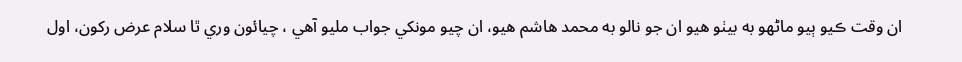ان وقت ڪيو ٻيو ماڻهو به بيٺو هيو ان جو نالو به محمد هاشم هيو، ان چيو مونکي جواب مليو آهي ، چيائون وري ٿا سلام عرض رکون، اول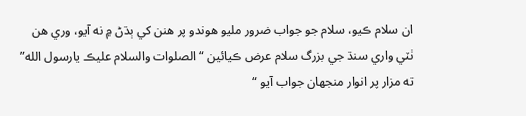ان سلام ڪيو، سلام جو جواب ضرور مليو هوندو پر هنن کي ٻڌڻ ۾ نه آيو، وري هن ٺٽي واري سنڌ جي بزرگ سلام عرض ڪيائين “ الصلوات والسلام عليڪ يارسول الله” ته مزار پر انوار منجهان جواب آيو “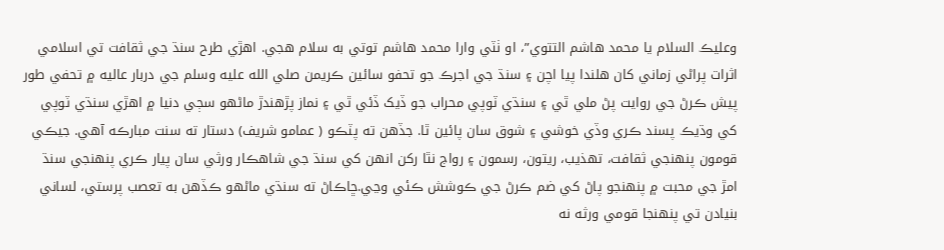وعليڪ السلام يا محمد هاشم التتوي”، او ٺٽي وارا محمد هاشم توتي به سلام هجي. اهڙي طرح سنڌ جي ثقافت تي اسلامي اثرات پراڻي زماني کان هلندا پيا اچن ۽ سنڌ جي اجرڪ جو تحفو سائين ڪريمن صلي الله عليه وسلم جي دربار عاليه ۾ تحفي طور پيش ڪرڻ جي روايت پڻ ملي ٿي ۽ سنڌي ٽوپي محراب جو ڏيک ڏئي ٿي ۽ نماز پڙهندڙ ماڻهو سڄي دنيا ۾ اهڙي سنڌي ٽوپي کي وڌيڪ پسند ڪري وڏي خوشي ۽ شوق سان پائين ٿا. جڏهن ته پٽڪو ( عمامو شريف) دستار ته سنت مبارڪه آهي. جيڪي قومون پنهنجي ثقافت، تهذيب، ريتون، رسمون ۽ رواج نٿا رکن انهن کي سنڌ جي شاهڪار ورثي سان پيار ڪري پنهنجي سنڌ امڙ جي محبت ۾ پنهنجو پاڻ کي ضم ڪرڻ جي ڪوشش ڪئي وڃي.ڇاڪاڻ ته سنڌي ماڻهو ڪڏهن به تعصب پرستي، لساني بنيادن تي پنهنجا قومي ورثه نه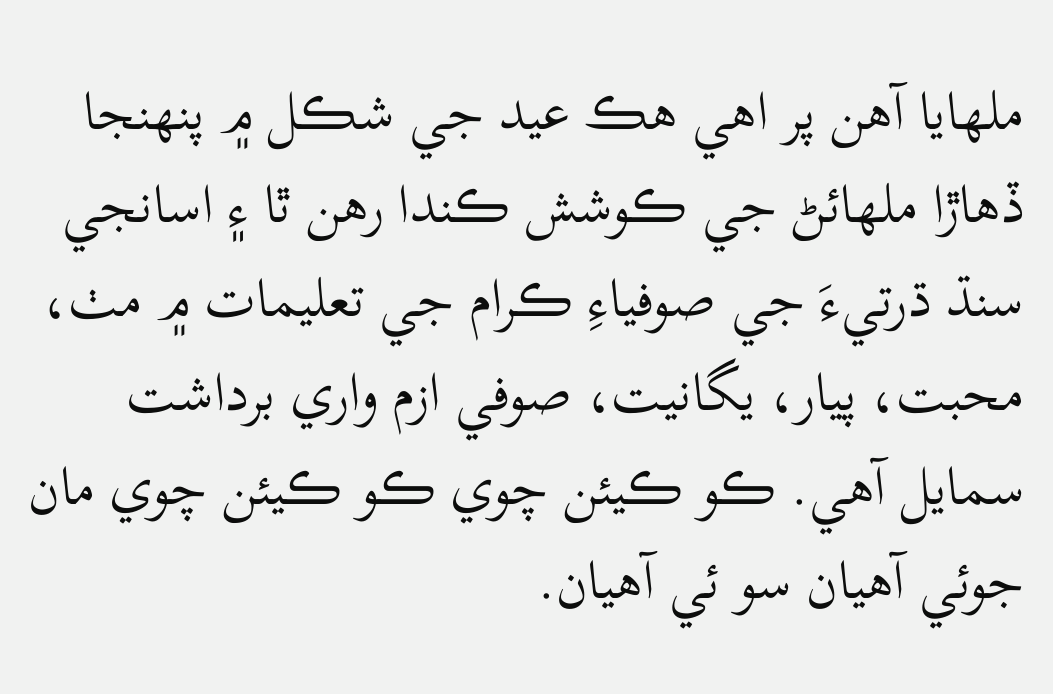ملهايا آهن پر اهي هڪ عيد جي شڪل ۾ پنهنجا ڏهاڙا ملهائڻ جي ڪوشش ڪندا رهن ٿا ۽ اسانجي سنڌ ڌرتيءَ جي صوفياءِ ڪرام جي تعليمات ۾ مٺ، محبت، پيار، يگانيت، صوفي ازم واري برداشت سمايل آهي. ڪو ڪيئن چوي ڪو ڪيئن چوي مان جوئي آهيان سو ئي آهيان.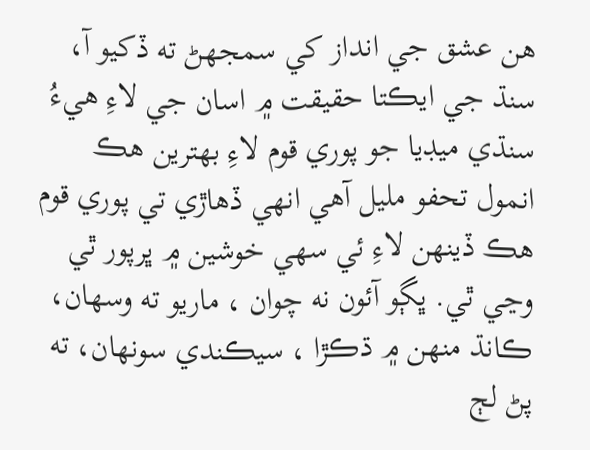هن عشق جي انداز کي سمجهڻ ته ڏکيو آ، سنڌ جي ايڪتا حقيقت ۾ اسان جي لاءِ هيءُ سنڌي ميڊيا جو پوري قوم لاءِ بهترين هڪ انمول تحفو مليل آهي انهي ڏهاڙي تي پوري قوم هڪ ڏينهن لاءِ ئي سهي خوشين ۾ ڀرپور ٿي وڃي ٿي. ڀڳو آئون نه چوان ، ماريو ته وسهان، ڪانڌ منهن ۾ ڌڪڙا ، سيڪندي سونهان، ته پڻ لڄ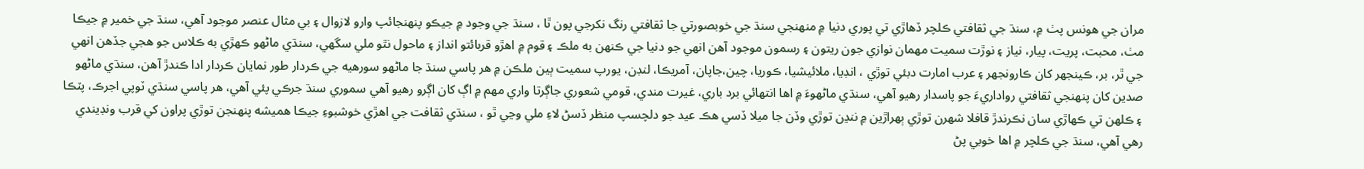مران جي هونس پٺ ۾، سنڌ جي ثقافتي ڪلچر ڏهاڙي تي پوري دنيا ۾ منهنجي سنڌ جي خوبصورتي جا ثقافتي رنگ نکرجي پون ٿا ، سنڌ جي وجود ۾ جيڪو پنهنجائپ وارو لازوال ۽ بي مثال عنصر موجود آهي، سنڌ جي خمير ۾ جيڪا مٺ، محبت، پريت، پيار، نياز ۽ نوڙت سميت مهمان نوازي جون ريتون ۽ رسمون موجود آهن انهي جو دنيا جي ڪنهن به ملڪ ۽ قوم ۾ اهڙو قربائتو انداز ۽ ماحول نٿو ملي سگهي، سنڌي ماڻهو ڪهڙي به ڪلاس جو هجي جڏهن انهي جي ٿر، بر، ڪينجهر کان ڪارونجهر ۽ عرب امارت دبئي توڙي ، انڊيا، ملائيشيا، ڪوريا، چين،جاپان، آمريڪا، لنڊن، يورپ سميت ٻين ملڪن ۾ هر پاسي سنڌ جا ماڻهو سورهيه جي ڪردار طور نمايان ڪردار ادا ڪندڙ آهن، سنڌي ماڻهو صدين کان پنهنجي ثقافتي رواداريءَ جو پاسدار رهيو آهي، سنڌي ماڻهوءَ ۾ اها انتهائي برد باري، غيرت مندي، قومي شعوري جاڳرتا واري مهم ۾ اڳ کان اڳرو رهيو آهي سموري سنڌ جرڪي پئي آهي، هر پاسي سنڌي ٽوپي اجرڪ، پٽڪا ۽ ڪلهن تي ڪهاڙي سان نڪرندڙ قافلا شهرن توڙي ٻهراڙين ۾ ننڍن توڙي وڏن جا ميلا ڏسي هڪ عيد جو دلچسپ منظر ڏسڻ لاءِ ملي وڃي ٿو ، سنڌي ثقافت جي اهڙي خوشبوءِ جيڪا هميشه پنهنجن توڙي پراون کي قرب ونڊيندي رهي آهي، سنڌ جي ڪلچر ۾ اها خوبي پڻ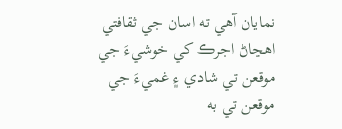نمايان آهي ته اسان جي ثقافتي اهڃاڻ اجرڪ کي خوشيءَ جي موقعن تي شادي ۽ غميءَ جي موقعن تي به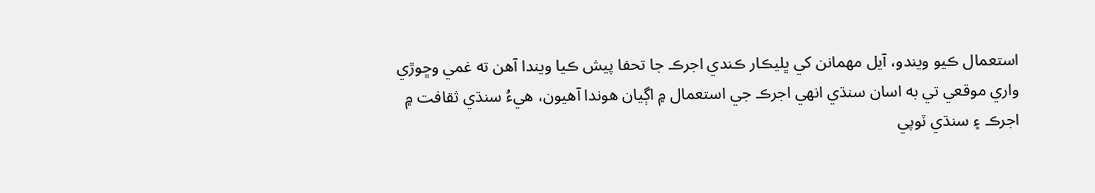استعمال ڪيو ويندو، آيل مهمانن کي ڀليڪار ڪندي اجرڪ جا تحفا پيش ڪيا ويندا آهن ته غمي وڇوڙي واري موقعي تي به اسان سنڌي انهي اجرڪ جي استعمال ۾ اڳيان هوندا آهيون، هيءُ سنڌي ثقافت ۾ اجرڪ ۽ سنڌي ٽوپي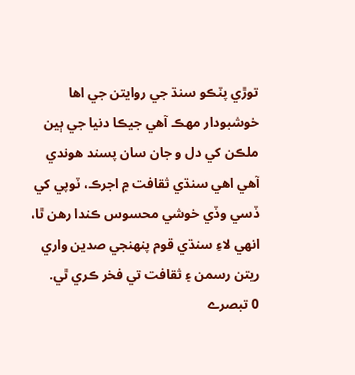توڙي پٽڪو سنڌ جي روايتن جي اها خوشبودار مهڪ آهي جيڪا دنيا جي ٻين ملڪن کي دل و جان سان پسند هوندي آهي اهي سنڌي ثقافت ۾ اجرڪ، ٽوپي کي ڏسي وڏي خوشي محسوس ڪندا رهن ٿا، انهي لاءِ سنڌي قوم پنهنجي صدين واري ريتن رسمن ۽ ثقافت تي فخر ڪري ٿي.
0 تبصرے